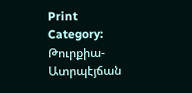Print
Category: Թուրքիա-Ատրպէյճան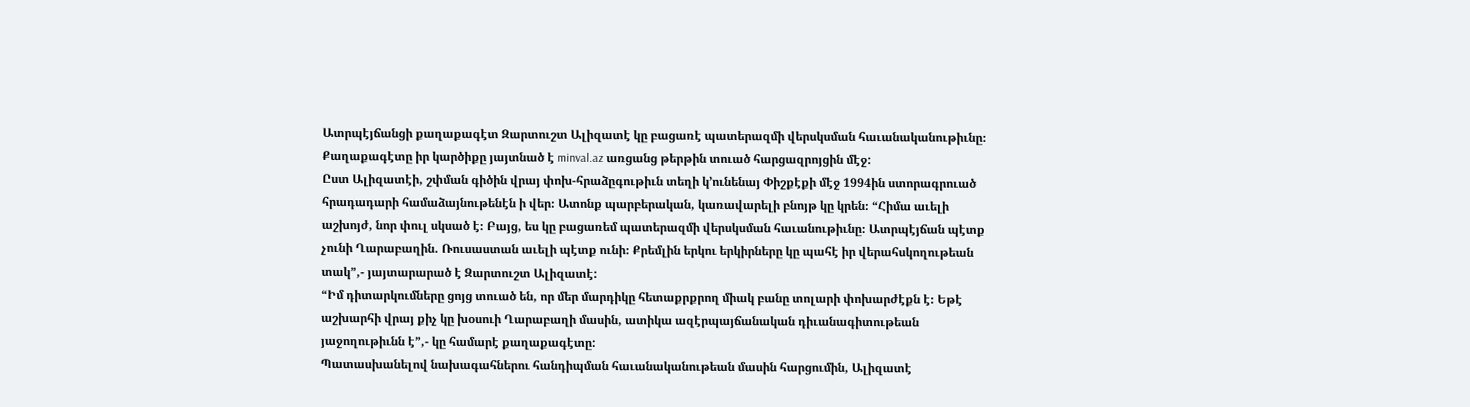Ատրպէյճանցի քաղաքագէտ Զարտուշտ Ալիզատէ կը բացառէ պատերազմի վերսկսման հաւանականութիւնը։ Քաղաքագէտը իր կարծիքը յայտնած է minval.az առցանց թերթին տուած հարցազրոյցին մէջ:
Ըստ Ալիզատէի, շփման գիծին վրայ փոխ-հրաձըգութիւն տեղի կ՚ունենայ Փիշքէքի մէջ 1994ին ստորագրուած հրադադարի համաձայնութենէն ի վեր։ Ատոնք պարբերական, կառավարելի բնոյթ կը կրեն։ “Հիմա աւելի աշխոյժ, նոր փուլ սկսած է։ Բայց, ես կը բացառեմ պատերազմի վերսկսման հաւանութիւնը։ Ատրպէյճան պէտք չունի Ղարաբաղին. Ռուսաստան աւելի պէտք ունի։ Քրեմլին երկու երկիրները կը պահէ իր վերահսկողութեան տակ”,- յայտարարած է Զարտուշտ Ալիզատէ:
“Իմ դիտարկումները ցոյց տուած են, որ մեր մարդիկը հետաքրքրող միակ բանը տոլարի փոխարժէքն է։ Եթէ աշխարհի վրայ քիչ կը խօսուի Ղարաբաղի մասին, ատիկա ազէրպայճանական դիւանագիտութեան յաջողութիւնն է”,- կը համարէ քաղաքագէտը:
Պատասխանելով նախագահներու հանդիպման հաւանականութեան մասին հարցումին, Ալիզատէ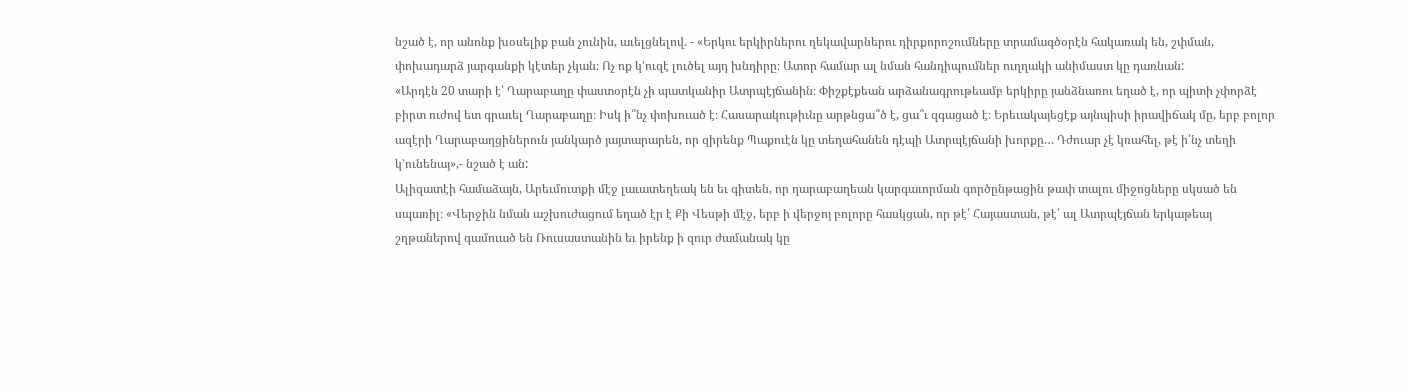նշած է, որ անոնք խօսելիք բան չունին, աւելցնելով. - «Երկու երկիրներու ղեկավարներու դիրքորոշումները տրամագծօրէն հակառակ են, շփման, փոխադարձ յարգանքի կէտեր չկան։ Ոչ ոք կ՚ուզէ լուծել այդ խնդիրը։ Ատոր համար ալ նման հանդիպումներ ուղղակի անիմաստ կը դառնան:
«Արդէն 20 տարի է՝ Ղարաբաղը փաստօրէն չի պատկանիր Ատրպէյճանին։ Փիշքէքեան արձանագրութեամբ երկիրը յանձնառու եղած է, որ պիտի չփորձէ բիրտ ուժով ետ գրաւել Ղարաբաղը։ Իսկ ի՞նչ փոխուած է։ Հասարակութիւնը արթնցա՞ծ է, ցա՞ւ զգացած է։ Երեւակայեցէք այնպիսի իրավիճակ մը, երբ բոլոր ազէրի Ղարաբաղցիներուն յանկարծ յայտարարեն, որ զիրենք Պաքուէն կը տեղահանեն դէպի Ատրպէյճանի խորքը… Դժուար չէ կռահել, թէ ի՛նչ տեղի կ՚ունենայ»,- նշած է ան:
Ալիզատէի համաձայն, Արեւմուտքի մէջ լաւատեղեակ են եւ գիտեն, որ ղարաբաղեան կարգաւորման գործընթացին թափ տալու միջոցները սկսած են սպառիլ։ «Վերջին նման աշխուժացում եղած էր է Քի Վեսթի մէջ, երբ ի վերջոյ բոլորը հասկցան, որ թէ՛ Հայաստան, թէ՛ ալ Ատրպէյճան երկաթեայ շղթաներով գամուած են Ռուսաստանին եւ իրենք ի զուր ժամանակ կը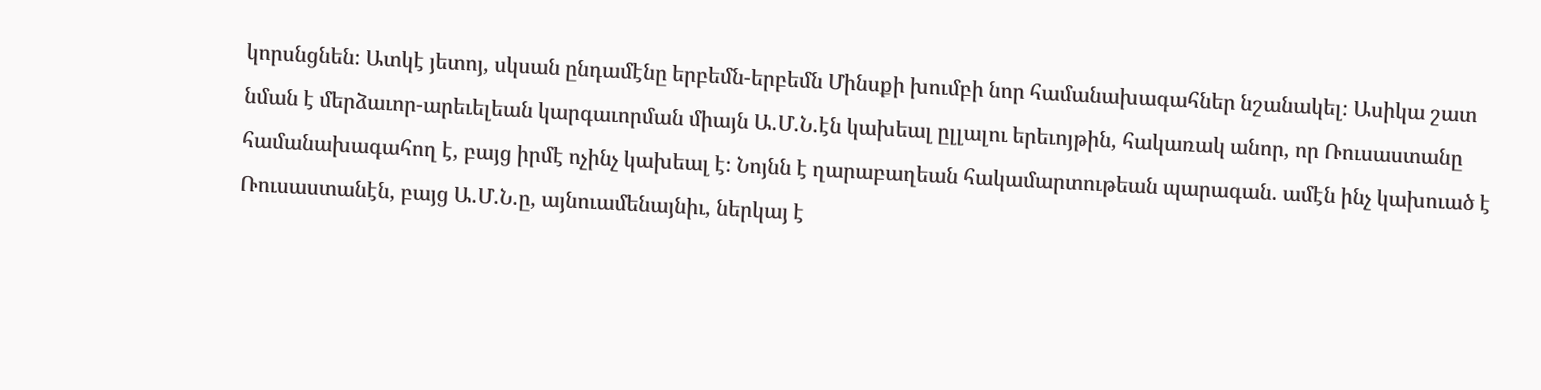կորսնցնեն։ Ատկէ յետոյ, սկսան ընդամէնը երբեմն-երբեմն Մինսքի խումբի նոր համանախագահներ նշանակել։ Ասիկա շատ նման է մերձաւոր-արեւելեան կարգաւորման միայն Ա.Մ.Ն.էն կախեալ ըլլալու երեւոյթին, հակառակ անոր, որ Ռուսաստանը համանախագահող է, բայց իրմէ ոչինչ կախեալ է։ Նոյնն է ղարաբաղեան հակամարտութեան պարագան. ամէն ինչ կախուած է Ռուսաստանէն, բայց Ա.Մ.Ն.ը, այնուամենայնիւ, ներկայ է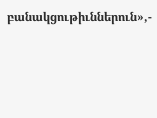բանակցութիւններուն»,-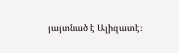յայտնած է Ալիզատէ։